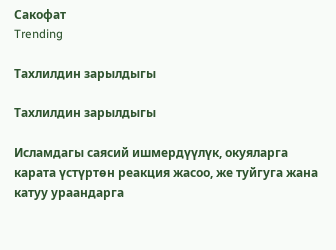Сакофат
Trending

Тахлилдин зарылдыгы

Тахлилдин зарылдыгы

Исламдагы саясий ишмердүүлүк, окуяларга карата үстүртөн реакция жасоо, же туйгуга жана катуу ураандарга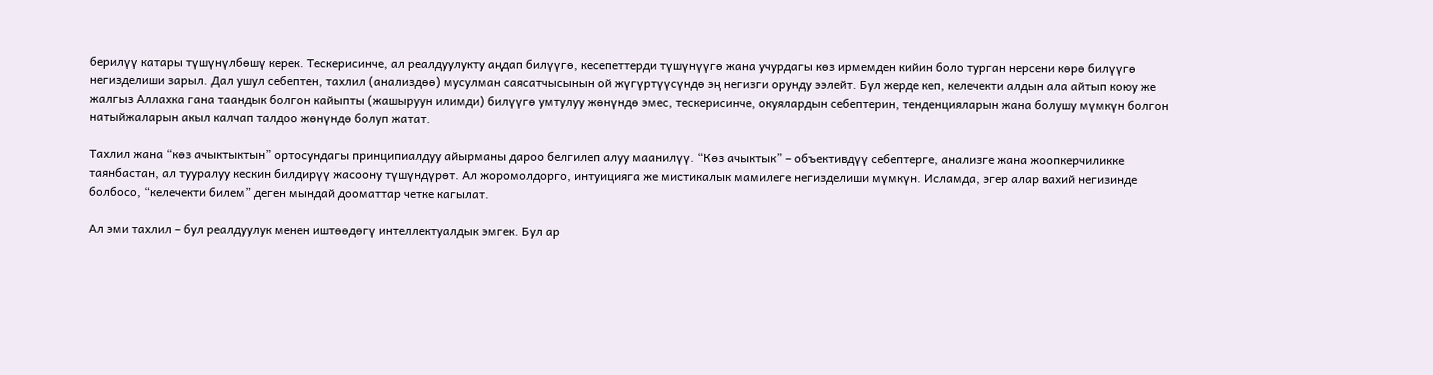берилүү катары түшүнүлбөшү керек. Тескерисинче, ал реалдуулукту аңдап билүүгө, кесепеттерди түшүнүүгө жана учурдагы көз ирмемден кийин боло турган нерсени көрө билүүгө негизделиши зарыл. Дал ушул себептен, тахлил (анализдөө) мусулман саясатчысынын ой жүгүртүүсүндө эң негизги орунду ээлейт. Бул жерде кеп, келечекти алдын ала айтып коюу же жалгыз Аллахка гана таандык болгон кайыпты (жашыруун илимди) билүүгө умтулуу жөнүндө эмес, тескерисинче, окуялардын себептерин, тенденцияларын жана болушу мүмкүн болгон натыйжаларын акыл калчап талдоо жөнүндө болуп жатат.

Тахлил жана “көз ачыктыктын” ортосундагы принципиалдуу айырманы дароо белгилеп алуу маанилүү. “Көз ачыктык” – объективдүү себептерге, анализге жана жоопкерчиликке таянбастан, ал тууралуу кескин билдирүү жасоону түшүндүрөт. Ал жоромолдорго, интуицияга же мистикалык мамилеге негизделиши мүмкүн. Исламда, эгер алар вахий негизинде болбосо, “келечекти билем” деген мындай дооматтар четке кагылат.

Ал эми тахлил – бул реалдуулук менен иштөөдөгү интеллектуалдык эмгек. Бул ар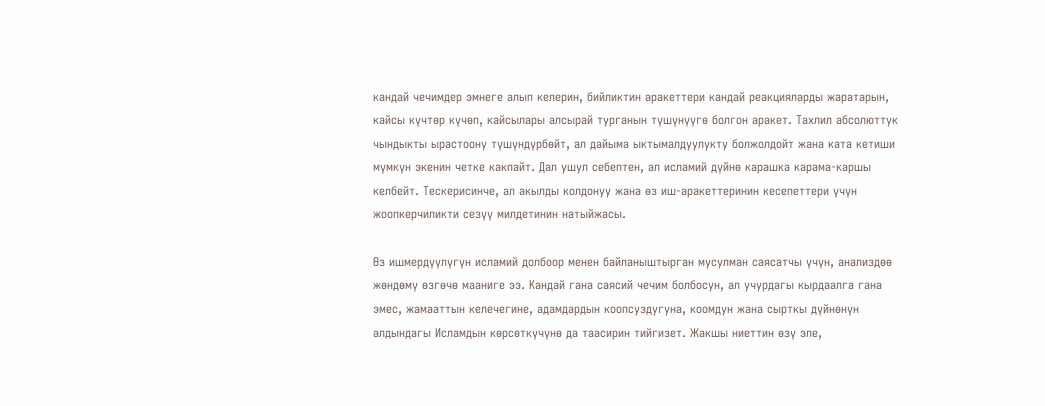кандай чечимдер эмнеге алып келерин, бийликтин аракеттери кандай реакцияларды жаратарын, кайсы күчтөр күчөп, кайсылары алсырай турганын түшүнүүгө болгон аракет. Тахлил абсолюттук чындыкты ырастоону түшүндүрбөйт, ал дайыма ыктымалдуулукту болжолдойт жана ката кетиши мүмкүн экенин четке какпайт. Дал ушул себептен, ал исламий дүйнө карашка карама-каршы келбейт. Тескерисинче, ал акылды колдонуу жана өз иш-аракеттеринин кесепеттери үчүн жоопкерчиликти сезүү милдетинин натыйжасы.

Өз ишмердүүлүгүн исламий долбоор менен байланыштырган мусулман саясатчы үчүн, анализдөө жөндөмү өзгөчө мааниге ээ. Кандай гана саясий чечим болбосун, ал учурдагы кырдаалга гана эмес, жамааттын келечегине, адамдардын коопсуздугуна, коомдун жана сырткы дүйнөнүн алдындагы Исламдын көрсөткүчүнө да таасирин тийгизет. Жакшы ниеттин өзү эле,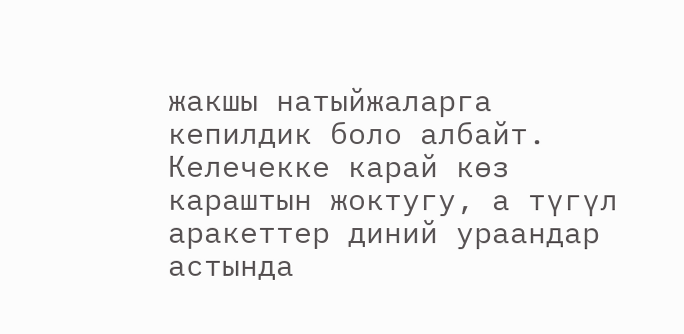жакшы натыйжаларга кепилдик боло албайт. Келечекке карай көз караштын жоктугу, а түгүл аракеттер диний ураандар астында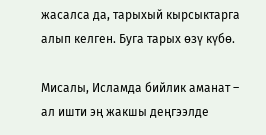жасалса да, тарыхый кырсыктарга алып келген. Буга тарых өзү күбө.

Мисалы, Исламда бийлик аманат – ал ишти эң жакшы деңгээлде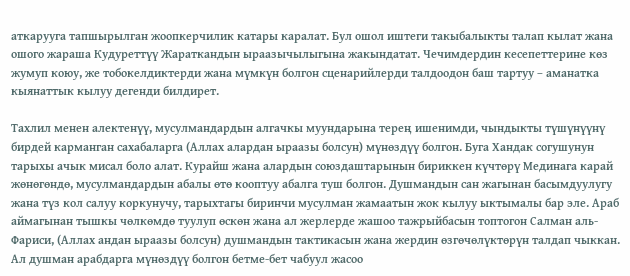аткарууга тапшырылган жоопкерчилик катары каралат. Бул ошол иштеги такыбалыкты талап кылат жана ошого жараша Кудуреттүү Жараткандын ыраазычылыгына жакындатат. Чечимдердин кесепеттерине көз жумуп коюу, же тобокелдиктерди жана мүмкүн болгон сценарийлерди талдоодон баш тартуу – аманатка кыянаттык кылуу дегенди билдирет.

Тахлил менен алектенүү, мусулмандардын алгачкы муундарына терең ишенимди, чындыкты түшүнүүнү бирдей карманган сахабаларга (Аллах алардан ыраазы болсун) мүнөздүү болгон. Буга Хандак согушунун тарыхы ачык мисал боло алат. Курайш жана алардын союздаштарынын бириккен күчтөрү Мединага карай жөнөгөндө, мусулмандардын абалы өтө кооптуу абалга туш болгон. Душмандын сан жагынан басымдуулугу жана түз кол салуу коркунучу, тарыхтагы биринчи мусулман жамаатын жок кылуу ыктымалы бар эле. Араб аймагынан тышкы чөлкөмдө туулуп өскөн жана ал жерлерде жашоо тажрыйбасын топтогон Салман аль-Фариси, (Аллах андан ыраазы болсун) душмандын тактикасын жана жердин өзгөчөлүктөрүн талдап чыккан. Ал душман арабдарга мүнөздүү болгон бетме-бет чабуул жасоо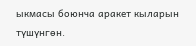ыкмасы боюнча аракет кыларын түшүнгөн.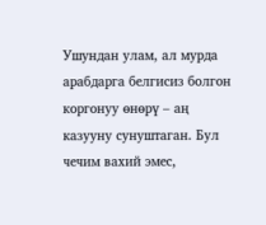Ушундан улам, ал мурда арабдарга белгисиз болгон коргонуу өнөрү – аң казууну сунуштаган. Бул чечим вахий эмес,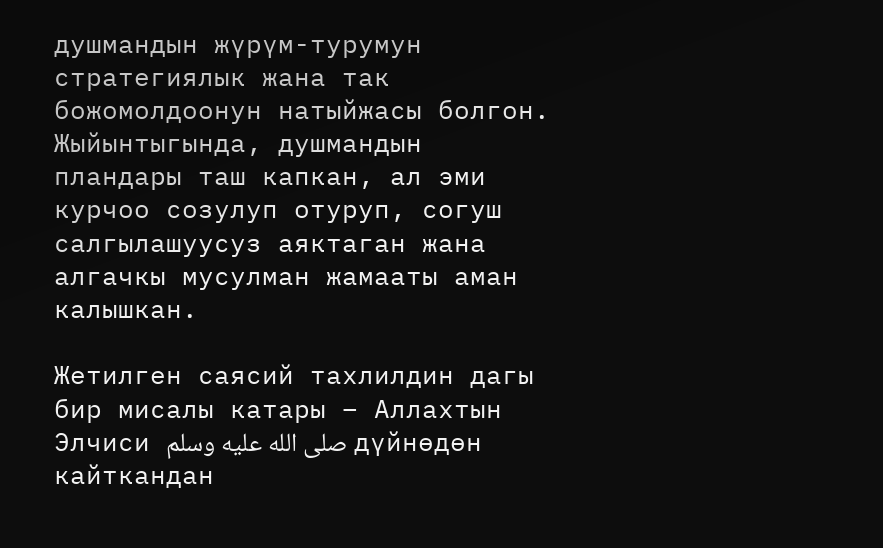душмандын жүрүм-турумун стратегиялык жана так божомолдоонун натыйжасы болгон. Жыйынтыгында, душмандын пландары таш капкан, ал эми курчоо созулуп отуруп, согуш салгылашуусуз аяктаган жана алгачкы мусулман жамааты аман калышкан.

Жетилген саясий тахлилдин дагы бир мисалы катары – Аллахтын Элчиси صلى الله عليه وسلم дүйнөдөн кайткандан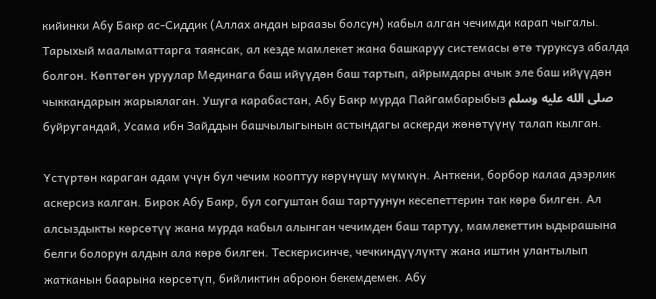кийинки Абу Бакр ас-Сиддик (Аллах андан ыраазы болсун) кабыл алган чечимди карап чыгалы. Тарыхый маалыматтарга таянсак, ал кезде мамлекет жана башкаруу системасы өтө туруксуз абалда болгон. Көптөгөн уруулар Мединага баш ийүүдөн баш тартып, айрымдары ачык эле баш ийүүдөн чыккандарын жарыялаган. Ушуга карабастан, Абу Бакр мурда Пайгамбарыбыз صلى الله عليه وسلم буйругандай, Усама ибн Зайддын башчылыгынын астындагы аскерди жөнөтүүнү талап кылган.

Үстүртөн караган адам үчүн бул чечим кооптуу көрүнүшү мүмкүн. Анткени, борбор калаа дээрлик аскерсиз калган. Бирок Абу Бакр, бул согуштан баш тартуунун кесепеттерин так көрө билген. Ал алсыздыкты көрсөтүү жана мурда кабыл алынган чечимден баш тартуу, мамлекеттин ыдырашына белги болорун алдын ала көрө билген. Тескерисинче, чечкиндүүлүктү жана иштин улантылып жатканын баарына көрсөтүп, бийликтин аброюн бекемдемек. Абу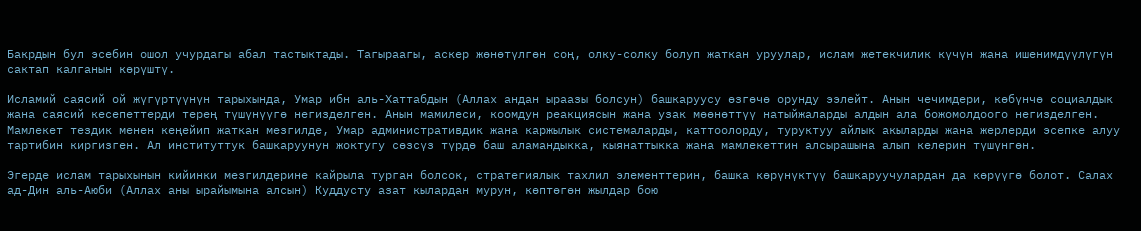Бакрдын бул эсебин ошол учурдагы абал тастыктады. Тагыраагы, аскер жөнөтүлгөн соң, олку-солку болуп жаткан уруулар, ислам жетекчилик күчүн жана ишенимдүүлүгүн сактап калганын көрүштү.

Исламий саясий ой жүгүртүүнүн тарыхында, Умар ибн аль-Хаттабдын (Аллах андан ыраазы болсун) башкаруусу өзгөчө орунду ээлейт. Анын чечимдери, көбүнчө социалдык жана саясий кесепеттерди терең түшүнүүгө негизделген. Анын мамилеси, коомдун реакциясын жана узак мөөнөттүү натыйжаларды алдын ала божомолдоого негизделген. Мамлекет тездик менен кеңейип жаткан мезгилде, Умар административдик жана каржылык системаларды, каттоолорду, туруктуу айлык акыларды жана жерлерди эсепке алуу тартибин киргизген. Ал институттук башкаруунун жоктугу сөзсүз түрдө баш аламандыкка, кыянаттыкка жана мамлекеттин алсырашына алып келерин түшүнгөн.

Эгерде ислам тарыхынын кийинки мезгилдерине кайрыла турган болсок, стратегиялык тахлил элементтерин, башка көрүнүктүү башкаруучулардан да көрүүгө болот. Салах ад-Дин аль-Аюби (Аллах аны ырайымына алсын) Куддусту азат кылардан мурун, көптөгөн жылдар бою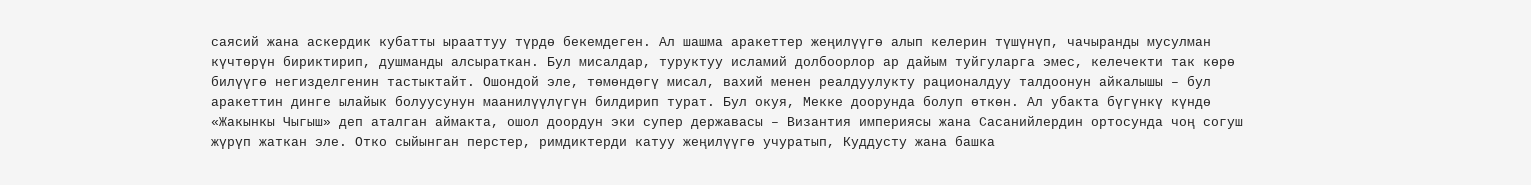саясий жана аскердик кубатты ырааттуу түрдө бекемдеген. Ал шашма аракеттер жеңилүүгө алып келерин түшүнүп, чачыранды мусулман күчтөрүн бириктирип, душманды алсыраткан. Бул мисалдар, туруктуу исламий долбоорлор ар дайым туйгуларга эмес, келечекти так көрө билүүгө негизделгенин тастыктайт. Ошондой эле, төмөндөгү мисал, вахий менен реалдуулукту рационалдуу талдоонун айкалышы – бул аракеттин динге ылайык болуусунун маанилүүлүгүн билдирип турат. Бул окуя, Мекке доорунда болуп өткөн. Ал убакта бүгүнкү күндө «Жакынкы Чыгыш» деп аталган аймакта, ошол доордун эки супер державасы – Византия империясы жана Сасанийлердин ортосунда чоң согуш жүрүп жаткан эле. Отко сыйынган перстер, римдиктерди катуу жеңилүүгө учуратып, Куддусту жана башка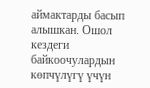аймактарды басып алышкан. Ошол кездеги байкоочулардын көпчүлүгү үчүн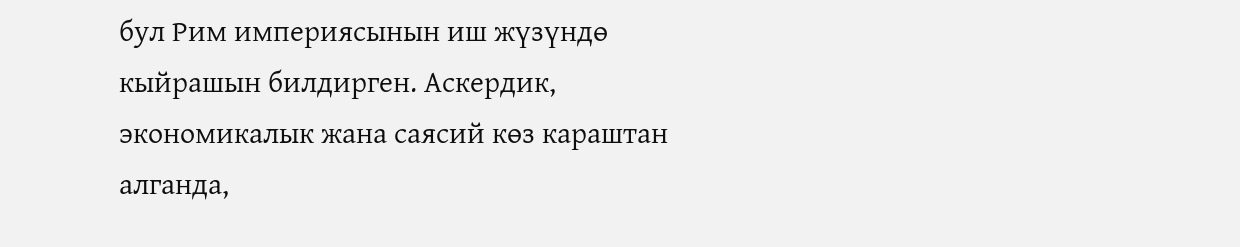бул Рим империясынын иш жүзүндө кыйрашын билдирген. Аскердик, экономикалык жана саясий көз караштан алганда,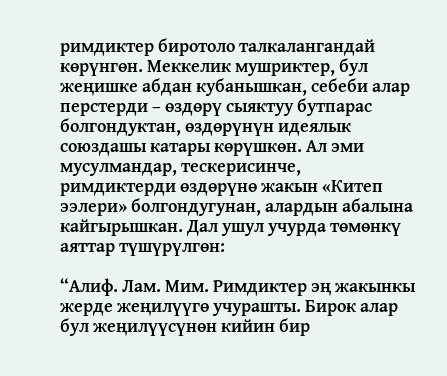римдиктер биротоло талкалангандай көрүнгөн. Меккелик мушриктер, бул жеңишке абдан кубанышкан, себеби алар перстерди – өздөрү сыяктуу бутпарас болгондуктан, өздөрүнүн идеялык союздашы катары көрүшкөн. Ал эми мусулмандар, тескерисинче, римдиктерди өздөрүнө жакын «Китеп ээлери» болгондугунан, алардын абалына кайгырышкан. Дал ушул учурда төмөнкү аяттар түшүрүлгөн:

“Алиф. Лам. Мим. Римдиктер эң жакынкы жерде жеңилүүгө учурашты. Бирок алар бул жеңилүүсүнөн кийин бир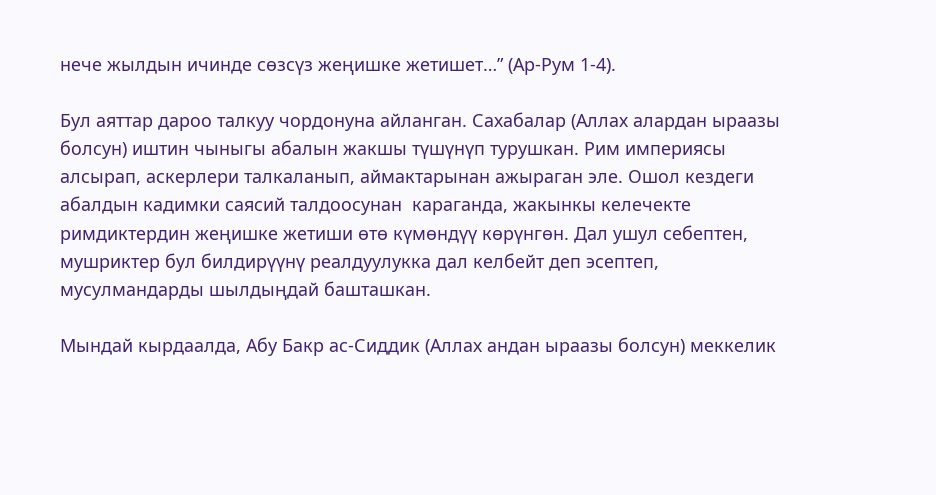нече жылдын ичинде сөзсүз жеңишке жетишет…” (Ар-Рум 1-4).

Бул аяттар дароо талкуу чордонуна айланган. Сахабалар (Аллах алардан ыраазы болсун) иштин чыныгы абалын жакшы түшүнүп турушкан. Рим империясы алсырап, аскерлери талкаланып, аймактарынан ажыраган эле. Ошол кездеги абалдын кадимки саясий талдоосунан  караганда, жакынкы келечекте римдиктердин жеңишке жетиши өтө күмөндүү көрүнгөн. Дал ушул себептен, мушриктер бул билдирүүнү реалдуулукка дал келбейт деп эсептеп, мусулмандарды шылдыңдай башташкан.

Мындай кырдаалда, Абу Бакр ас-Сиддик (Аллах андан ыраазы болсун) меккелик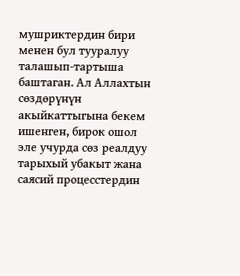мушриктердин бири менен бул тууралуу талашып-тартыша баштаган. Ал Аллахтын сөздөрүнүн акыйкаттыгына бекем ишенген, бирок ошол эле учурда сөз реалдуу тарыхый убакыт жана саясий процесстердин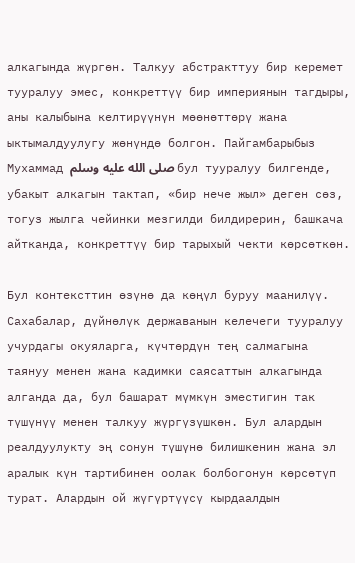алкагында жүргөн. Талкуу абстракттуу бир керемет тууралуу эмес, конкреттүү бир империянын тагдыры, аны калыбына келтирүүнүн мөөнөттөрү жана ыктымалдуулугу жөнүндө болгон. Пайгамбарыбыз Мухаммад صلى الله عليه وسلم бул тууралуу билгенде, убакыт алкагын тактап, «бир нече жыл» деген сөз, тогуз жылга чейинки мезгилди билдирерин, башкача айтканда, конкреттүү бир тарыхый чекти көрсөткөн.

Бул контексттин өзүнө да көңүл буруу маанилүү. Сахабалар, дүйнөлүк державанын келечеги тууралуу учурдагы окуяларга, күчтөрдүн тең салмагына таянуу менен жана кадимки саясаттын алкагында алганда да, бул башарат мүмкүн эместигин так түшүнүү менен талкуу жүргүзүшкөн. Бул алардын реалдуулукту эң сонун түшүнө билишкенин жана эл аралык күн тартибинен оолак болбогонун көрсөтүп турат. Алардын ой жүгүртүүсү кырдаалдын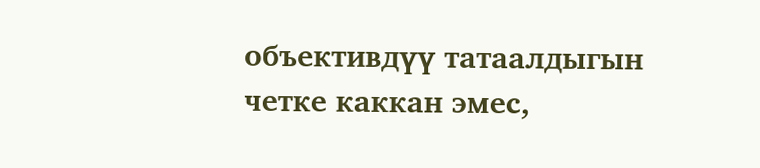объективдүү татаалдыгын четке каккан эмес,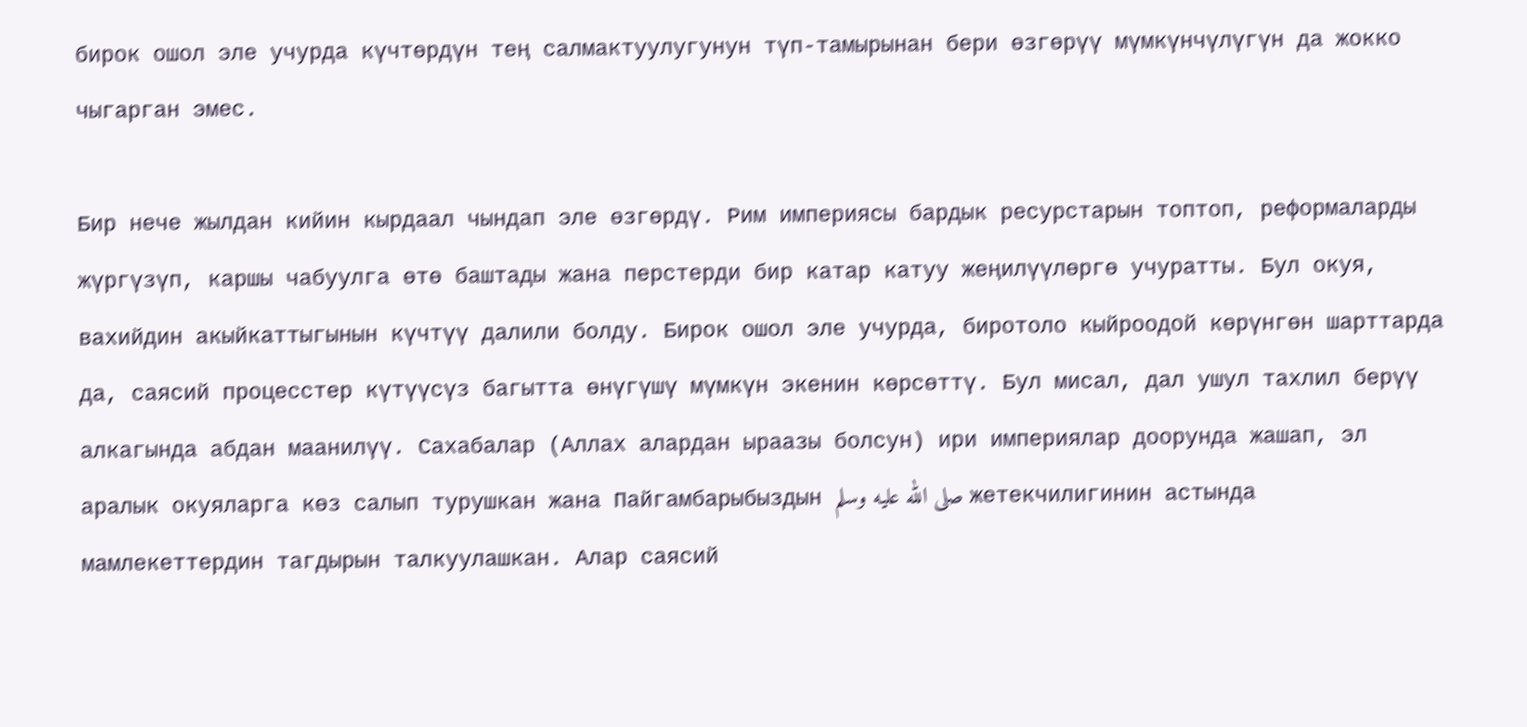бирок ошол эле учурда күчтөрдүн тең салмактуулугунун түп-тамырынан бери өзгөрүү мүмкүнчүлүгүн да жокко чыгарган эмес.

Бир нече жылдан кийин кырдаал чындап эле өзгөрдү. Рим империясы бардык ресурстарын топтоп, реформаларды жүргүзүп, каршы чабуулга өтө баштады жана перстерди бир катар катуу жеңилүүлөргө учуратты. Бул окуя, вахийдин акыйкаттыгынын күчтүү далили болду. Бирок ошол эле учурда, биротоло кыйроодой көрүнгөн шарттарда да, саясий процесстер күтүүсүз багытта өнүгүшү мүмкүн экенин көрсөттү. Бул мисал, дал ушул тахлил берүү алкагында абдан маанилүү. Сахабалар (Аллах алардан ыраазы болсун) ири империялар доорунда жашап, эл аралык окуяларга көз салып турушкан жана Пайгамбарыбыздын صلى الله عليه وسلم жетекчилигинин астында мамлекеттердин тагдырын талкуулашкан. Алар саясий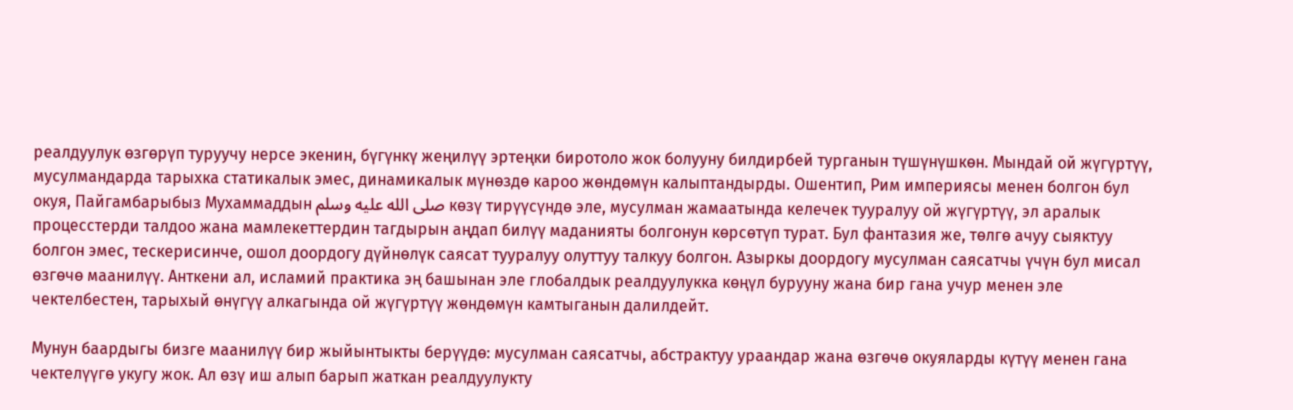реалдуулук өзгөрүп туруучу нерсе экенин, бүгүнкү жеңилүү эртеңки биротоло жок болууну билдирбей турганын түшүнүшкөн. Мындай ой жүгүртүү, мусулмандарда тарыхка статикалык эмес, динамикалык мүнөздө кароо жөндөмүн калыптандырды. Ошентип, Рим империясы менен болгон бул окуя, Пайгамбарыбыз Мухаммаддын صلى الله عليه وسلم көзү тирүүсүндө эле, мусулман жамаатында келечек тууралуу ой жүгүртүү, эл аралык процесстерди талдоо жана мамлекеттердин тагдырын аңдап билүү маданияты болгонун көрсөтүп турат. Бул фантазия же, төлгө ачуу сыяктуу болгон эмес, тескерисинче, ошол доордогу дүйнөлүк саясат тууралуу олуттуу талкуу болгон. Азыркы доордогу мусулман саясатчы үчүн бул мисал өзгөчө маанилүү. Анткени ал, исламий практика эң башынан эле глобалдык реалдуулукка көңүл бурууну жана бир гана учур менен эле чектелбестен, тарыхый өнүгүү алкагында ой жүгүртүү жөндөмүн камтыганын далилдейт.

Мунун баардыгы бизге маанилүү бир жыйынтыкты берүүдө: мусулман саясатчы, абстрактуу ураандар жана өзгөчө окуяларды күтүү менен гана чектелүүгө укугу жок. Ал өзү иш алып барып жаткан реалдуулукту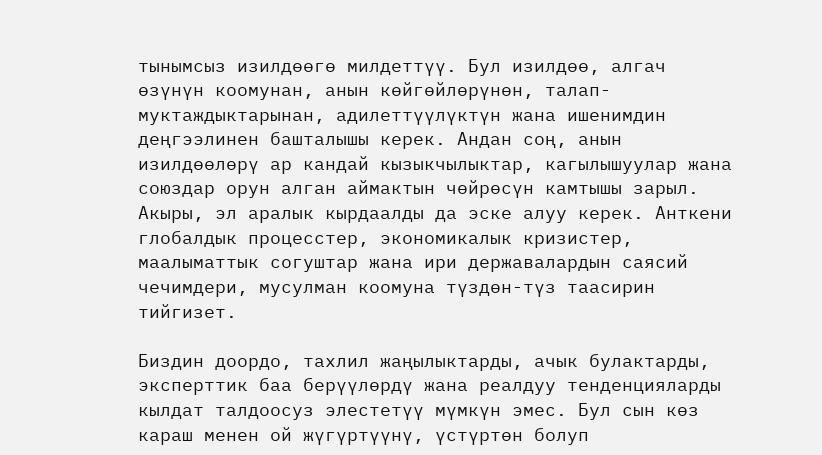тынымсыз изилдөөгө милдеттүү. Бул изилдөө, алгач өзүнүн коомунан, анын көйгөйлөрүнөн, талап-муктаждыктарынан, адилеттүүлүктүн жана ишенимдин деңгээлинен башталышы керек. Андан соң, анын изилдөөлөрү ар кандай кызыкчылыктар, кагылышуулар жана союздар орун алган аймактын чөйрөсүн камтышы зарыл. Акыры, эл аралык кырдаалды да эске алуу керек. Анткени глобалдык процесстер, экономикалык кризистер, маалыматтык согуштар жана ири державалардын саясий чечимдери, мусулман коомуна түздөн-түз таасирин тийгизет.

Биздин доордо, тахлил жаңылыктарды, ачык булактарды, эксперттик баа берүүлөрдү жана реалдуу тенденцияларды кылдат талдоосуз элестетүү мүмкүн эмес. Бул сын көз караш менен ой жүгүртүүнү, үстүртөн болуп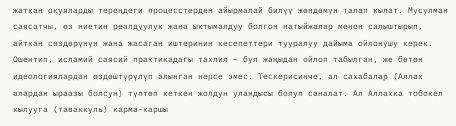жаткан окуяларды тереңдеги процесстерден айырмалай билүү жөндөмүн талап кылат. Мусулман саясатчы, өз ниетин реалдуулук жана ыктымалдуу болгон натыйжалар менен салыштырып, айткан сөздөрүнүн жана жасаган иштеринин кесепеттери тууралуу дайыма ойлонушу керек. Ошентип, исламий саясий практикадагы тахлил – бул жаңыдан ойлоп табылган, же бөтөн идеологиялардан өздөштүрүлүп алынган нерсе эмес. Тескерисинче, ал сахабалар (Аллах алардан ыраазы болсун) түптөп кеткен жолдун уландысы болуп саналат. Ал Аллахка тобокел кылууга (таваккуль) карма-каршы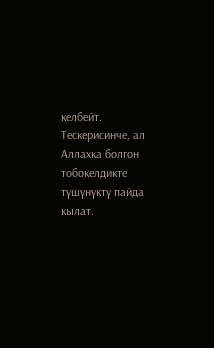келбейт. Тескерисинче, ал Аллахка болгон тобокелдикте түшүнүктү пайда кылат.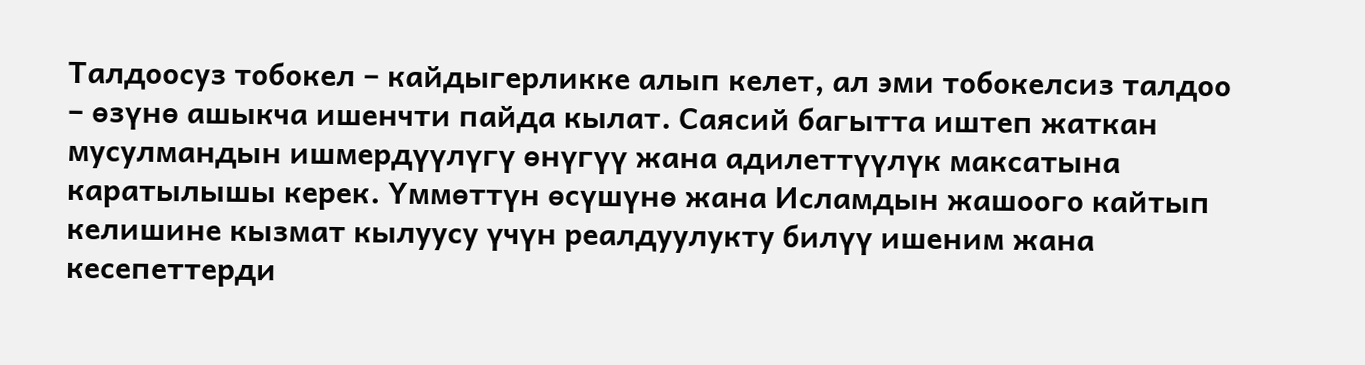Талдоосуз тобокел – кайдыгерликке алып келет, ал эми тобокелсиз талдоо – өзүнө ашыкча ишенчти пайда кылат. Саясий багытта иштеп жаткан мусулмандын ишмердүүлүгү өнүгүү жана адилеттүүлүк максатына каратылышы керек. Үммөттүн өсүшүнө жана Исламдын жашоого кайтып келишине кызмат кылуусу үчүн реалдуулукту билүү ишеним жана кесепеттерди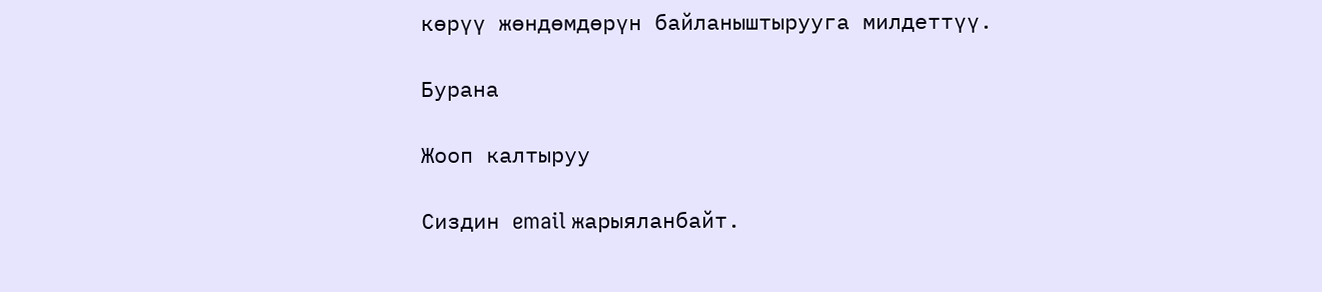көрүү жөндөмдөрүн байланыштырууга милдеттүү.

Бурана

Жооп калтыруу

Сиздин email жарыяланбайт.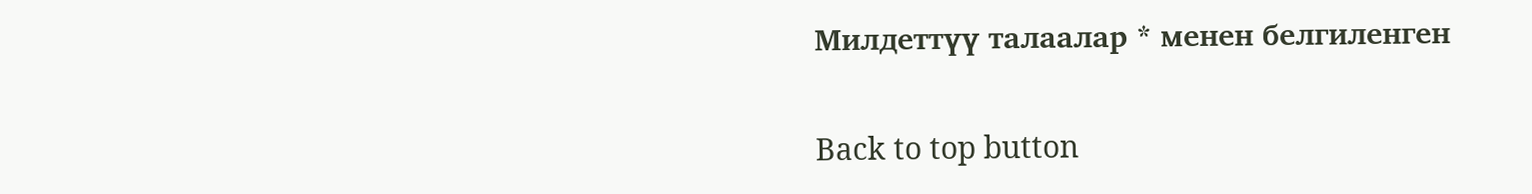Милдеттүү талаалар * менен белгиленген

Back to top button